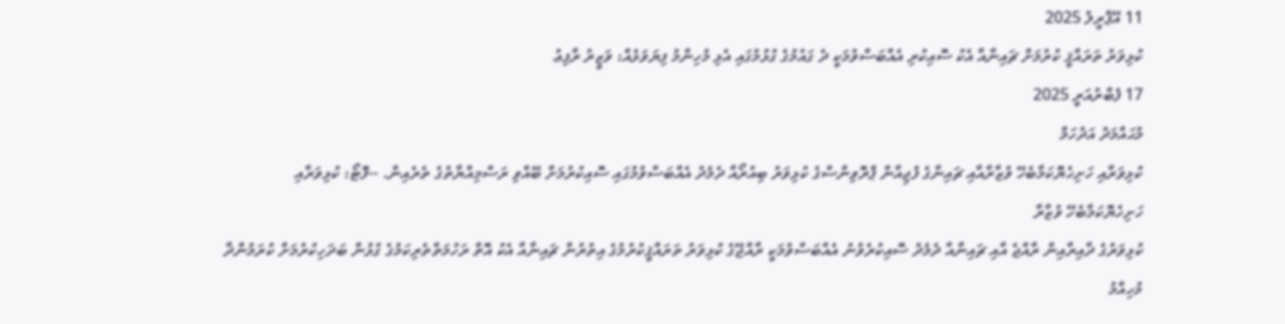11 އޭޕްރީލު 2025
ކުޅިވަރު ތަރައްޤީ ކުރުމަށް ޗައިނާއާ އެކު ސޮއިކުރި އެއްބަސްވުމަކީ ދެ ގައުމުގެ ގުޅުމުގައި އެޅި މުހިންމު ފިޔަވަޅެއް: ވަޒީރު ރާފިޢު
17 ފެބްރުއަރީ 2025
މުޙައްމަދު އަދުހަމް
ކުޅިވަރާއި ހަށިހެޔޮކަމާބެހޭ ވުޒާރާއާއި ޗައިނާގެ ފުޖިއާން ޕްރޮވިންސްގެ ކުޅިވަރު ބިއުރޯއާ ދެމެދު އެއްބަސްވުމުގައި ސޮއިކުރުމަށް ބޭއްވި ރަސްމިއްޔާތުގެ ތެރެއިން. --ފޮޓޯ: ކުޅިވަރާއި ހަށިހެޔޮކަމާބެހޭ ވުޒާރާ
ކުޅިވަރުގެ ދާއިރާއިން ރާއްޖެ އާއި ޗައިނާއާ ދެމެދު ސޮއިކުރެވުނު އެއްބަސްވުމަކީ ރާއްޖޭގެ ކުޅިވަރު ތަރައްޤީކުރުމުގެ އިތުރުން ޗައިނާއާ އެކު އޮތް ރަހުމަތްތެރިކަމުގެ ގުޅުން ބަދަހިކުރުމަށް ކުރަމުންދާ މުހިއްމު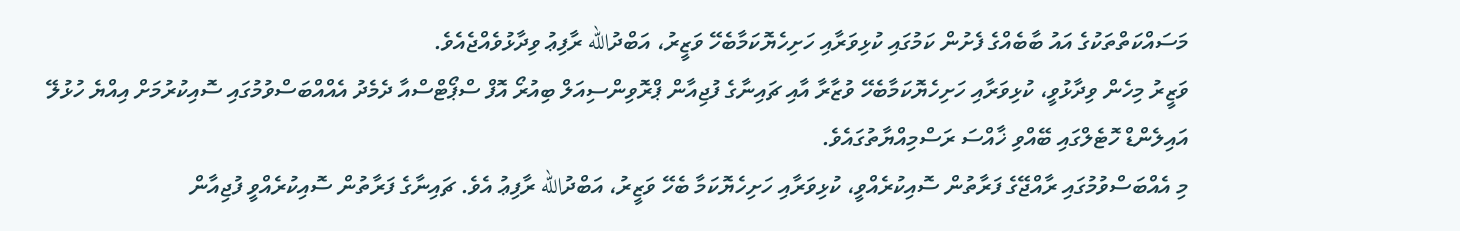މަސައްކަތްތަކުގެ އައު ބާބެއްގެ ފެށުން ކަމުގައި ކުޅިވަރާއި ހަށިހެޔޮކަމާބެހޭ ވަޒީރު، އަބްދުالله ރާފިޢު ވިދާޅުވެއްޖެއެވެ.
ވަޒީރު މިހެން ވިދާޅުވީ، ކުޅިވަރާއި ހަށިހެޔޮކަމާބެހޭ ވުޒާރާ އާއި ޗައިނާގެ ފުޖިއާން ޕްރޮވިންސިއަލް ބިއުރޯ އޮފް ސްޕޯޓްސްއާ ދެމެދު އެއްއްބަސްވުމުގައި ސޮއިކުރުމަށް އިއްޔެ ހުޅުލޭ އައިލެންޑް ހޮޓެލްގައި ބޭއްވި ޚާއްސަ ރަސްމިއްޔާތުގައެވެ.
މި އެއްބަސްވުމުގައި ރާއްޖޭގެ ފަރާތުން ސޮއިކުރެއްވީ، ކުޅިވަރާއި ހަށިހެޔޮކަމާ ބެހޭ ވަޒީރު، އަބްދުالله ރާފިޢު އެވެ. ޗައިނާގެ ފަރާތުން ސޮއިކުރެއްވީ ފުޖިއާން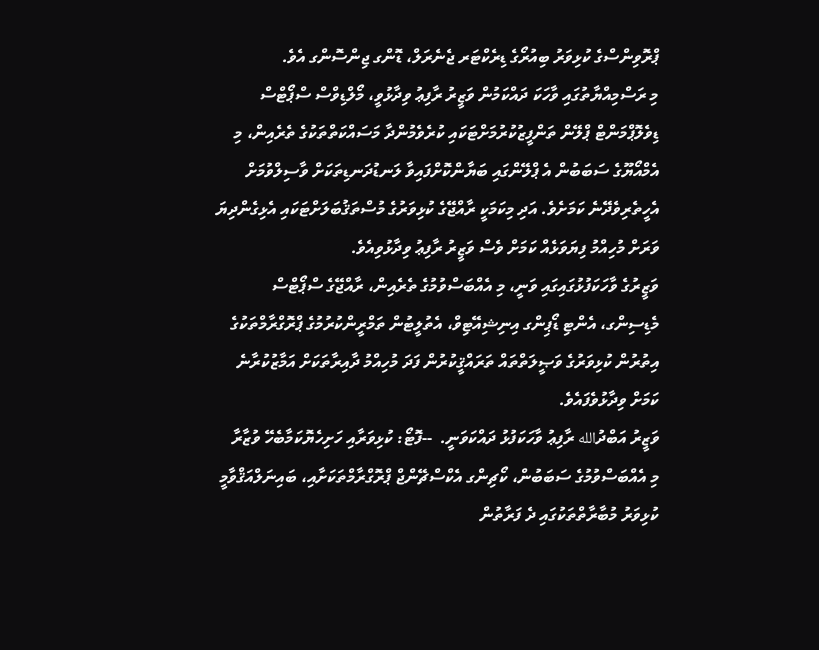ޕްރޮވިންސްގެ ކުޅިވަރު ބިއުރޯގެ ޑިރެކްޓަރ ޖެނެރަލް، ޑޮންގ ޖިންސޮންގ އެވެ.
މި ރަސްމިއްޔާތުގައި ވާހަކަ ދައްކަމުން ވަޒީރު ރާފިޢު ވިދާޅުވީ، މޯލްޑިވްސް ސްޕޯޓްސް ޑިވެލޮޕްމަންޓް ޕްލޭން ތަންފީޒުކުރުމަށްޓަކައި ކުރެވެމުންދާ މަސައްކަތްތަކުގެ ތެރެއިން، މި އެމްއޯޔޫގެ ސަބަބުން އެ ޕްލޭންގައި ބަޔާންކޮށްފައިވާ ލަނޑުދަނޑިތަކަށް ވާސިލްވުމަށް އެހީތެރިވެދޭނެ ކަމަށެވެ. އަދި މިކަމަކީ ރާއްޖޭގެ ކުޅިވަރުގެ މުސްތަޤުބަލަށްޓަކައި އެޅިގެންދިޔަ ވަރަށް މުހިއްމު ފިޔަވަޅެއް ކަމަށް ވެސް ވަޒީރު ރާފިޢު ވިދާޅުވިއެވެ.
ވަޒީރުގެ ވާހަކަފުޅުގައިގައި ވަނީ، މި އެއްބަސްވުމުގެ ތެރެއިން، ރާއްޖޭގެ ސްޕޯޓްސް މެޑިސިންގ، އެންޓި ޑޯޕިންގ އިނިޝިއޭޓިވް، އެތުލީޓުން ތަމްރީންކުރުމުގެ ޕްރޮގްރާމްތަކުގެ އިތުރުން ކުޅިވަރުގެ ވަޞީލަތްތައް ތަރައްޤީކުރުން ފަދަ މުހިއްމު ދާއިރާތަކަށް އަމާޒުކުރާނެ ކަމަށް ވިދާޅުވެފައެވެ.
ވަޒީރު އަބްދުالله ރާފިޢު ވާހަކަފުޅު ދައްކަވަނީ.  --ފޮޓޯ: ކުޅިވަރާއި ހަށިހެޔޮކަމާބެހޭ ވުޒާރާ
މި އެއްބަސްވުމުގެ ސަބަބުން، ކޯޗިންގ އެކްސްޗޭންޖް ޕްރޮގްރާމްތަކަށާއި، ބައިނަލްއަޤްވާމީ ކުޅިވަރު މުބާރާތްތަކުގައި ދެ ފަރާތުން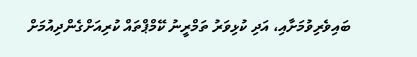ބައިވެރިވުމަށާއި، އަދި ކުޅިވަރު ތަމްރީނު ކޭމްޕްތައް ކުރިއަށްގެންދިއުމަށް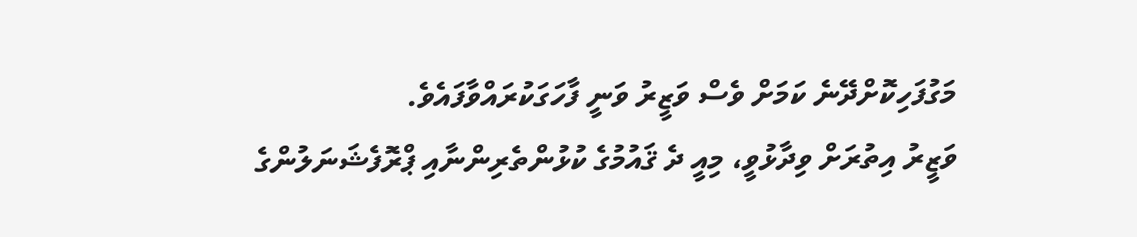މަގުފަހިކޮށްދޭނެ ކަމަށް ވެސް ވަޒީރު ވަނީ ފާހަގަކުރައްވާފައެވެ.
ވަޒީރު އިތުރަށް ވިދާޅުވީ، މިއީ ދެ ޤައުމުގެ ކުޅުންތެރިންނާއި ޕްރޮފެޝަނަލުންގެ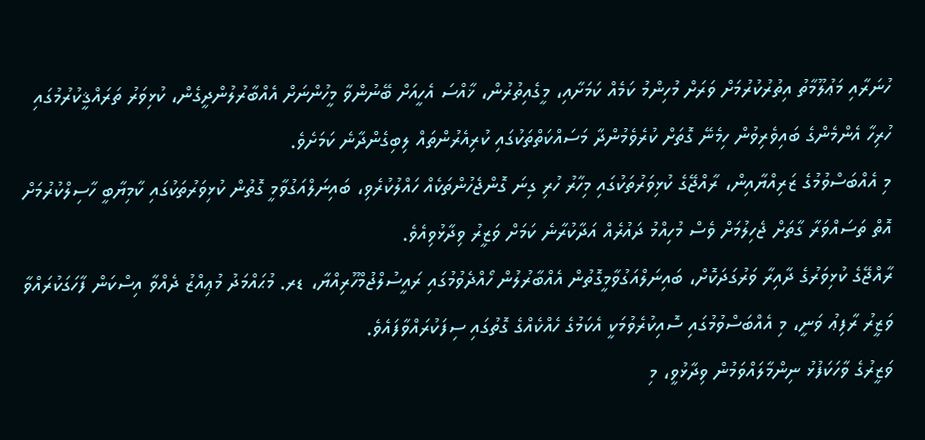ހުނަރާއި މަޢުލޫމާތު އިތުރުކުރުމަށް ވަރަށް މުހިންމު ކަމެއް ކަމަށާއި، މީގެއިތުރުން، ޚާއްސަ އެހީއަށް ބޭނުންވާ މީހުންނަށް އެއްބާރުލުންދީގެން، ކުޅިވަރު ތަރައްޤީކުރުމުގައި ހުރިހާ އެންމެންގެ ބައިވެރިވުން ހިމެނޭ ގޮތަށް ކުރެވެމުންދާ މަސައްކަތްތަކުގައި ކުރިއެރުންތައް ލިބިގެންދާނެ ކަމަށެވެ.
މި އެއްބަސްވުމުގެ ޒަރިއްޔާއިން، ރާއްޖޭގެ ކުޅިވަރުތަކުގައި މިހާރު ހުރި ގިނަ ގޮންޖެހުންތަކެއް ހައްލުކުރެވި، ބައިނަލްއަގުވާމީ ގޮތުން ކުޅިވަރުތަކުގައި ކާމިޔާބީ ހާސިލްކުރުމަށް އޮތް ތަސައްވަރާ ގާތަށް ޖެހިލުމަށް ވެސް މުހިއްމު ދައުރެއް އަދާކުރާނެ ކަމަށް ވަޒީރު ވިދާޅުވިއެވެ.
ރާއްޖޭގެ ކުޅިވަރުގެ ދާއިރާ ވަރުގަދަކޮށް، ބައިނަލްއަގުވާމީގޮތުން އެއްބާރުލުން ހޯއްދެވުމުގައި ރައީސުލްޖުމްހޫރިއްޔާ، ޑރ. މުޙައްމަދު މުޢިއްޒު ދެއްވާ އިސްކަން ފާހަގަކުރައްވާ ވަޒީރު ރާފިޢު ވަނީ، މި އެއްބަސްވުމުގައި ސޮއިކުރެވުމަކީ އެކަމުގެ ހެއްކެއްގެ ގޮތުގައި ސިފަކުރައްވާފައެވެ.
ވަޒީރުގެ ވާހަކަފުޅު ނިންމާލައްވަމުން ވިދާޅުވީ، މި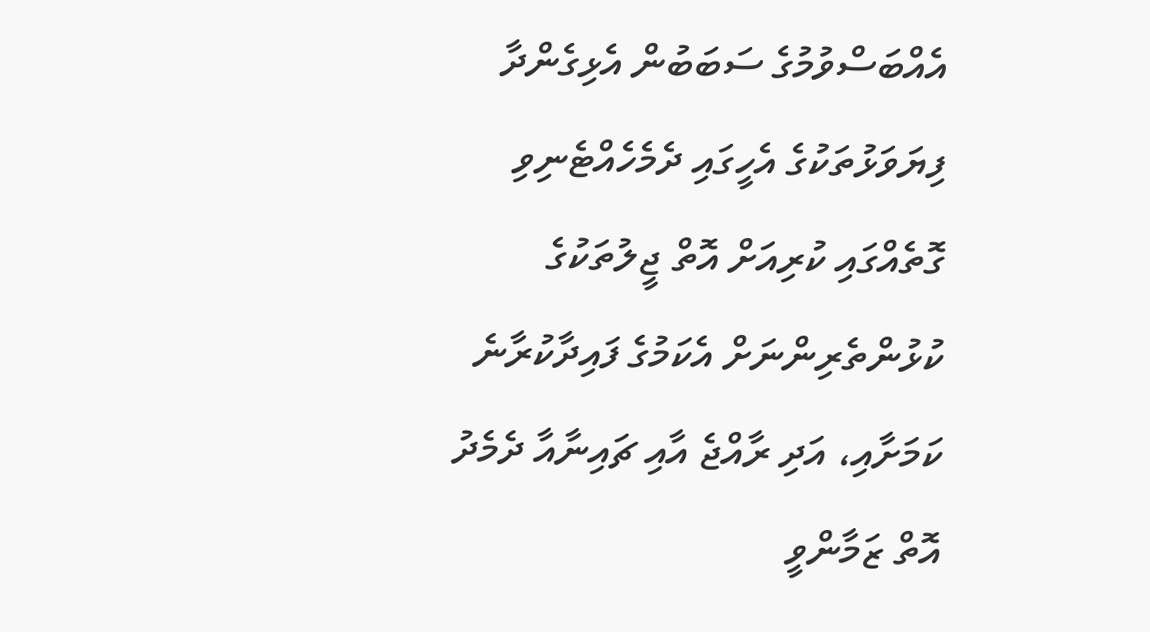އެއްބަސްވުމުގެ ސަބަބުން އެޅިގެންދާ ފިޔަވަޅުތަކުގެ އެހީގައި ދެމެހެއްޓެނިވި ގޮތެއްގައި ކުރިއަށް އޮތް ޖީލުތަކުގެ ކުޅުންތެރިންނަށް އެކަމުގެ ފައިދާކުރާނެ ކަމަށާއި، އަދި ރާއްޖެ އާއި ޗައިނާއާ ދެމެދު އޮތް ޒަމާންވީ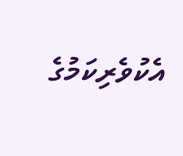އެކުވެރިކަމުގެ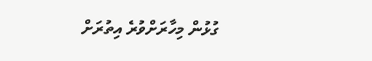ގުޅުން މިހާރަށްވުރެ އިތުރަށް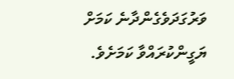ވަރުގަދަވެގެންދާނެ ކަމަށް ޔަގީންކުރައްވާ ކަމަށެވެ.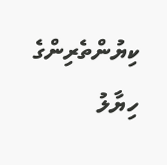ކިޔުންތެރިންގެ ހިޔާލު